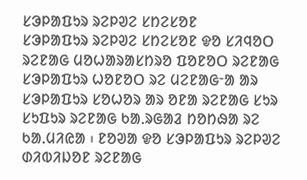ᱥᱳᱞᱟᱯᱩᱨ ᱨᱮᱞᱣᱮ ᱥᱴᱮᱥᱚᱱ
ᱥᱳᱞᱟᱯᱩᱨ ᱨᱮᱞᱣᱮ ᱥᱴᱮᱥᱚᱱ ᱫᱚ ᱥᱤᱧᱚᱛ ᱨᱮᱱᱟᱜ ᱢᱚᱦᱟᱨᱟᱥᱴᱨᱚ ᱯᱚᱱᱚᱛ ᱨᱮᱱᱟᱜ ᱥᱳᱞᱟᱯᱩᱨ ᱦᱚᱱᱚᱛ ᱨᱮ ᱢᱮᱱᱟᱜᱼᱟ ᱟᱨ ᱥᱳᱞᱟᱯᱩᱨ ᱥᱚᱦᱚᱨ ᱟᱨ ᱚᱱᱟ ᱨᱮᱱᱟᱜ ᱥᱩᱨ ᱥᱩᱯᱩᱨ ᱨᱮᱱᱟᱜ ᱠᱟᱹᱨᱜᱟᱲ ᱴᱚᱴᱷᱟ ᱨᱮ ᱠᱟᱹᱢᱤᱭᱟ ᱾ ᱱᱚᱣᱟ ᱫᱚ ᱥᱳᱞᱟᱯᱩᱨ ᱨᱮᱞᱣᱮ ᱰᱤᱵᱤᱡᱚᱱ ᱨᱮᱱᱟᱜ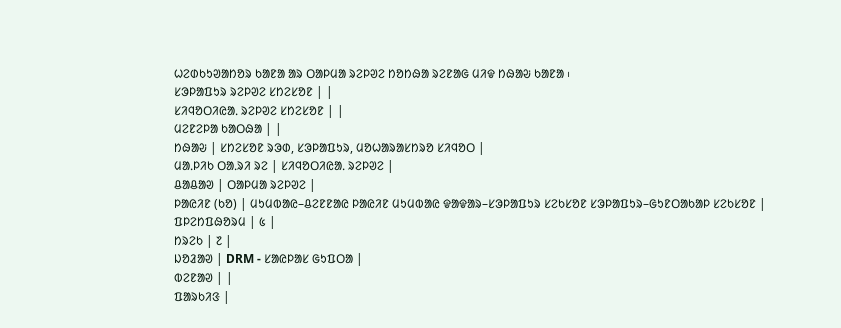ᱦᱮᱰᱠᱩᱣᱟᱴᱚᱨ ᱠᱟᱱᱟ ᱟᱨ ᱛᱟᱞᱢᱟ ᱨᱮᱞᱣᱮ ᱴᱚᱴᱷᱟ ᱨᱮᱱᱟᱜ ᱢᱤᱫ ᱴᱷᱟᱶ ᱠᱟᱱᱟ ᱾
ᱥᱳᱞᱟᱯᱩᱨ ᱨᱮᱞᱣᱮ ᱥᱴᱮᱥᱚᱱ | |
ᱥᱤᱧᱚᱛᱤᱭᱟᱹ ᱨᱮᱞᱣᱮ ᱥᱴᱮᱥᱚᱱ | |
ᱢᱮᱱᱮᱞᱟ ᱠᱟᱛᱷᱟ | |
ᱴᱷᱟᱶ | ᱥᱴᱮᱥᱚᱱ ᱨᱳᱰ, ᱥᱳᱞᱟᱯᱩᱨ, ᱢᱚᱦᱟᱨᱟᱥᱴᱨᱚ ᱥᱤᱧᱚᱛ |
ᱢᱟᱹᱞᱤᱠ ᱛᱟᱹᱨᱤ ᱨᱮ | ᱥᱤᱧᱚᱛᱤᱭᱟᱹ ᱨᱮᱞᱣᱮ |
ᱪᱟᱪᱟᱣ | ᱛᱟᱞᱢᱟ ᱨᱮᱞᱣᱮ |
ᱞᱟᱭᱤᱱ (ᱠᱚ) | ᱢᱩᱢᱵᱟᱭ–ᱪᱮᱱᱱᱟᱭ ᱞᱟᱭᱤᱱ ᱢᱩᱢᱵᱟᱭ ᱫᱟᱫᱟᱨ–ᱥᱳᱞᱟᱯᱩᱨ ᱥᱮᱠᱥᱚᱱ ᱥᱳᱞᱟᱯᱩᱨ–ᱜᱩᱱᱛᱟᱠᱟᱞ ᱥᱮᱠᱥᱚᱱ |
ᱯᱞᱮᱴᱯᱷᱚᱨᱢ | ᱕ |
ᱴᱨᱮᱠ | ᱗ |
ᱡᱚᱲᱟᱣ | DRM - ᱥᱟᱭᱞᱟᱥ ᱜᱩᱯᱛᱟ |
ᱵᱮᱱᱟᱣ | |
ᱯᱟᱨᱠᱤᱝ |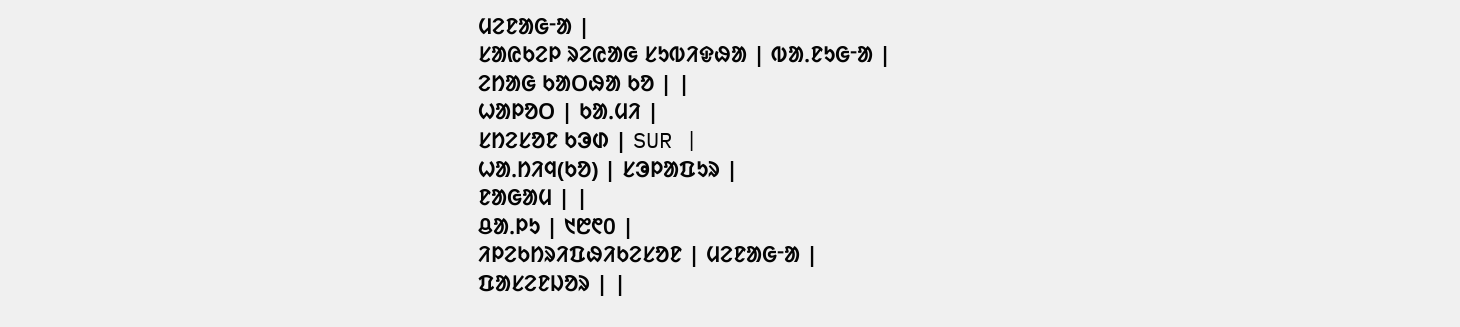ᱢᱮᱱᱟᱜᱼᱟ |
ᱥᱟᱭᱠᱮᱞ ᱨᱮᱭᱟᱜ ᱥᱩᱵᱤᱫᱷᱟ | ᱵᱟᱹᱱᱩᱜᱼᱟ |
ᱮᱴᱟᱜ ᱠᱟᱛᱷᱟ ᱠᱚ | |
ᱦᱟᱞᱚᱛ | ᱠᱟᱹᱢᱤ |
ᱥᱴᱮᱥᱚᱱ ᱠᱳᱰ | SUR |
ᱦᱟᱹᱴᱤᱧ(ᱠᱚ) | ᱥᱳᱞᱟᱯᱩᱨ |
ᱱᱟᱜᱟᱢ | |
ᱪᱟᱹᱞᱩ | ᱑᱘᱖᱐ |
ᱤᱞᱮᱠᱴᱨᱤᱯᱷᱤᱠᱮᱥᱚᱱ | ᱢᱮᱱᱟᱜᱼᱟ |
ᱯᱟᱥᱮᱱᱡᱚᱨ | |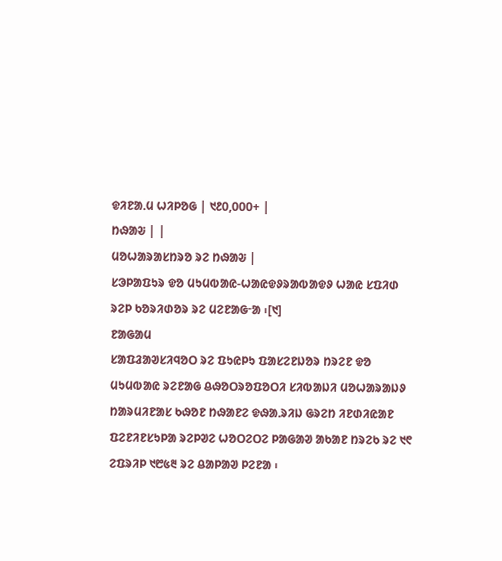ᱫᱤᱱᱟᱹᱢ ᱦᱤᱞᱚᱜ | ᱑᱒᱐,᱐᱐᱐+ |
ᱴᱷᱟᱶ | |
ᱢᱚᱦᱟᱨᱟᱥᱴᱨᱚ ᱨᱮ ᱴᱷᱟᱶ |
ᱥᱳᱞᱟᱯᱩᱨ ᱫᱚ ᱢᱩᱢᱵᱟᱭ-ᱦᱟᱭᱫᱽᱨᱟᱵᱟᱫᱽ ᱦᱟᱭ ᱥᱯᱤᱰ ᱨᱮᱞ ᱠᱚᱨᱤᱰᱚᱨ ᱨᱮ ᱢᱮᱱᱟᱜᱼᱟ ᱾[᱑]
ᱱᱟᱜᱟᱢ
ᱥᱟᱯᱲᱟᱣᱥᱤᱧᱚᱛ ᱨᱮ ᱯᱩᱭᱞᱩ ᱯᱟᱥᱮᱱᱡᱚᱨ ᱴᱨᱮᱱ ᱫᱚ ᱢᱩᱢᱵᱟᱭ ᱨᱮᱱᱟᱜ ᱪᱷᱚᱛᱨᱚᱯᱚᱛᱤ ᱥᱤᱵᱟᱡᱤ ᱢᱚᱦᱟᱨᱟᱡᱽ ᱴᱟᱨᱢᱤᱱᱟᱥ ᱠᱷᱚᱱ ᱴᱷᱟᱱᱮ ᱫᱷᱟᱹᱨᱤᱡ ᱜᱨᱮᱴ ᱤᱱᱰᱤᱭᱟᱱ ᱯᱮᱱᱤᱱᱥᱩᱞᱟ ᱨᱮᱞᱣᱮ ᱦᱚᱛᱮᱛᱮ ᱞᱟᱜᱟᱣ ᱟᱠᱟᱱ ᱴᱨᱮᱠ ᱨᱮ ᱑᱖ ᱮᱯᱨᱤᱞ ᱑᱘᱕᱓ ᱨᱮ ᱪᱟᱞᱟᱣ ᱞᱮᱱᱟ ᱾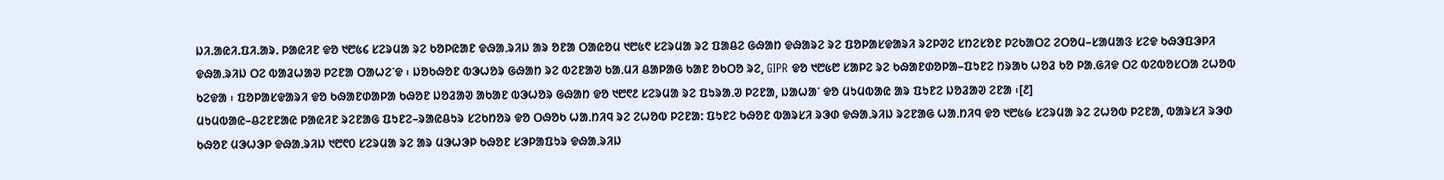ᱡᱤ.ᱟᱭᱤ.ᱯᱤ.ᱟᱨ. ᱞᱟᱭᱤᱱ ᱫᱚ ᱑᱘᱕᱔ ᱥᱮᱨᱢᱟ ᱨᱮ ᱠᱚᱞᱭᱟᱱ ᱫᱷᱟᱹᱨᱤᱡ ᱟᱨ ᱚᱱᱟ ᱛᱟᱭᱚᱢ ᱑᱘᱕᱖ ᱥᱮᱨᱢᱟ ᱨᱮ ᱯᱟᱪᱮ ᱜᱷᱟᱴ ᱫᱷᱟᱨᱮ ᱨᱮ ᱯᱚᱞᱟᱥᱫᱟᱨᱤ ᱨᱮᱞᱣᱮ ᱥᱴᱮᱥᱚᱱ ᱞᱮᱠᱟᱛᱮ ᱮᱛᱚᱢ–ᱥᱟᱢᱟᱝ ᱥᱮᱫ ᱠᱷᱳᱯᱳᱞᱤ ᱫᱷᱟᱹᱨᱤᱡ ᱛᱮ ᱵᱟᱲᱦᱟᱣ ᱞᱮᱱᱟ ᱛᱟᱦᱮᱸᱫ ᱾ ᱡᱚᱠᱷᱚᱱ ᱵᱳᱦᱚᱨ ᱜᱷᱟᱴ ᱨᱮ ᱵᱮᱱᱟᱣ ᱠᱟᱹᱢᱤ ᱪᱟᱞᱟᱜ ᱠᱟᱱ ᱚᱠᱛᱚ ᱨᱮ, GIPR ᱫᱚ ᱑᱘᱕᱘ ᱥᱟᱞᱮ ᱨᱮ ᱠᱷᱟᱱᱰᱚᱞᱟ–ᱯᱩᱱᱮ ᱴᱨᱟᱠ ᱦᱚᱲ ᱠᱚ ᱞᱟᱹᱜᱤᱫ ᱛᱮ ᱵᱮᱵᱚᱥᱛᱟ ᱮᱦᱚᱵ ᱠᱮᱫᱟ ᱾ ᱯᱚᱞᱟᱥᱫᱟᱨᱤ ᱫᱚ ᱠᱷᱟᱱᱰᱟᱞᱟ ᱠᱷᱚᱱ ᱡᱚᱲᱟᱣ ᱟᱠᱟᱱ ᱵᱳᱦᱚᱨ ᱜᱷᱟᱴ ᱫᱚ ᱑᱘᱖᱒ ᱥᱮᱨᱢᱟ ᱨᱮ ᱯᱩᱨᱟᱹᱣ ᱞᱮᱱᱟ, ᱡᱟᱦᱟᱸ ᱫᱚ ᱢᱩᱢᱵᱟᱭ ᱟᱨ ᱯᱩᱱᱮ ᱡᱚᱲᱟᱣ ᱮᱱᱟ ᱾[᱒]
ᱢᱩᱢᱵᱟᱭ–ᱪᱮᱱᱱᱟᱭ ᱞᱟᱭᱤᱱ ᱨᱮᱱᱟᱜ ᱯᱩᱱᱮ–ᱨᱟᱭᱪᱩᱨ ᱥᱮᱠᱴᱚᱨ ᱫᱚ ᱛᱷᱚᱠ ᱦᱟᱹᱴᱤᱧ ᱨᱮ ᱮᱦᱚᱵ ᱞᱮᱱᱟ: ᱯᱩᱱᱮ ᱠᱷᱚᱱ ᱵᱟᱨᱥᱤ ᱨᱳᱰ ᱫᱷᱟᱹᱨᱤᱡ ᱨᱮᱱᱟᱜ ᱦᱟᱹᱴᱤᱧ ᱫᱚ ᱑᱘᱕᱙ ᱥᱮᱨᱢᱟ ᱨᱮ ᱮᱦᱚᱵ ᱞᱮᱱᱟ, ᱵᱟᱨᱥᱤ ᱨᱳᱰ ᱠᱷᱚᱱ ᱢᱳᱦᱳᱞ ᱫᱷᱟᱹᱨᱤᱡ ᱑᱘᱖᱐ ᱥᱮᱨᱢᱟ ᱨᱮ ᱟᱨ ᱢᱳᱦᱳᱞ ᱠᱷᱚᱱ ᱥᱳᱞᱟᱯᱩᱨ ᱫᱷᱟᱹᱨᱤᱡ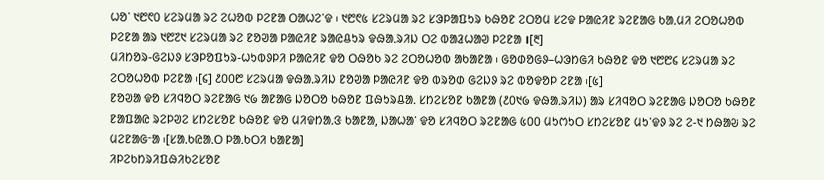ᱦᱚᱸ ᱑᱘᱖᱐ ᱥᱮᱨᱢᱟ ᱨᱮ ᱮᱦᱚᱵ ᱞᱮᱱᱟ ᱛᱟᱦᱮᱸᱫ ᱾ ᱑᱘᱖᱕ ᱥᱮᱨᱢᱟ ᱨᱮ ᱥᱳᱞᱟᱯᱩᱨ ᱠᱷᱚᱱ ᱮᱛᱚᱢ ᱥᱮᱫ ᱞᱟᱭᱤᱱ ᱨᱮᱱᱟᱜ ᱠᱟᱹᱢᱤ ᱮᱛᱚᱦᱚᱵ ᱞᱮᱱᱟ ᱟᱨ ᱑᱘᱗᱑ ᱥᱮᱨᱢᱟ ᱨᱮ ᱱᱚᱣᱟ ᱞᱟᱭᱤᱱ ᱨᱟᱭᱪᱩᱨ ᱫᱷᱟᱹᱨᱤᱡ ᱛᱮ ᱵᱟᱲᱦᱟᱣ ᱞᱮᱱᱟ ।[᱓]
ᱢᱤᱴᱚᱨ-ᱜᱮᱡᱽ ᱥᱳᱞᱚᱯᱩᱨ-ᱦᱩᱵᱽᱞᱤ ᱞᱟᱭᱤᱱ ᱫᱚ ᱛᱷᱚᱠ ᱨᱮ ᱮᱛᱚᱦᱚᱵ ᱟᱠᱟᱱᱟ ᱾ ᱜᱚᱰᱚᱜᱽ–ᱦᱳᱴᱜᱤ ᱠᱷᱚᱱ ᱫᱚ ᱑᱘᱘᱔ ᱥᱮᱨᱢᱟ ᱨᱮ ᱮᱛᱚᱦᱚᱵ ᱞᱮᱱᱟ ᱾[᱔] ᱒᱐᱐᱘ ᱥᱮᱨᱢᱟ ᱫᱷᱟᱹᱨᱤᱡ ᱱᱚᱣᱟ ᱞᱟᱭᱤᱱ ᱫᱚ ᱵᱨᱚᱰ ᱜᱮᱡᱽ ᱨᱮ ᱵᱚᱫᱚᱞ ᱮᱱᱟ ᱾[᱕]
ᱱᱚᱣᱟ ᱫᱚ ᱥᱤᱧᱚᱛ ᱨᱮᱱᱟᱜ ᱑᱙ ᱟᱱᱟᱜ ᱡᱚᱛᱚ ᱠᱷᱚᱱ ᱯᱷᱩᱨᱪᱟᱹ ᱥᱴᱮᱥᱚᱱ ᱠᱟᱱᱟ (᱒᱐᱑᱙ ᱫᱷᱟᱹᱨᱤᱡ) ᱟᱨ ᱥᱤᱧᱚᱛ ᱨᱮᱱᱟᱜ ᱡᱚᱛᱚ ᱠᱷᱚᱱ ᱱᱟᱯᱟᱭ ᱨᱮᱞᱣᱮ ᱥᱴᱮᱥᱚᱱ ᱠᱷᱚᱱ ᱫᱚ ᱢᱤᱫᱴᱟᱹᱝ ᱠᱟᱱᱟ, ᱡᱟᱦᱟᱸ ᱫᱚ ᱥᱤᱧᱚᱛ ᱨᱮᱱᱟᱜ ᱕᱐᱐ ᱢᱩᱬᱩᱛ ᱥᱴᱮᱥᱚᱱ ᱢᱩᱸᱫᱽ ᱨᱮ ᱮ-᱑ ᱴᱷᱟᱶ ᱨᱮ ᱢᱮᱱᱟᱜᱼᱟ ᱾[ᱥᱟᱹᱠᱭᱟᱹᱛ ᱞᱟᱹᱠᱛᱤ ᱠᱟᱱᱟ]
ᱤᱞᱮᱠᱴᱨᱤᱯᱷᱤᱠᱮᱥᱚᱱ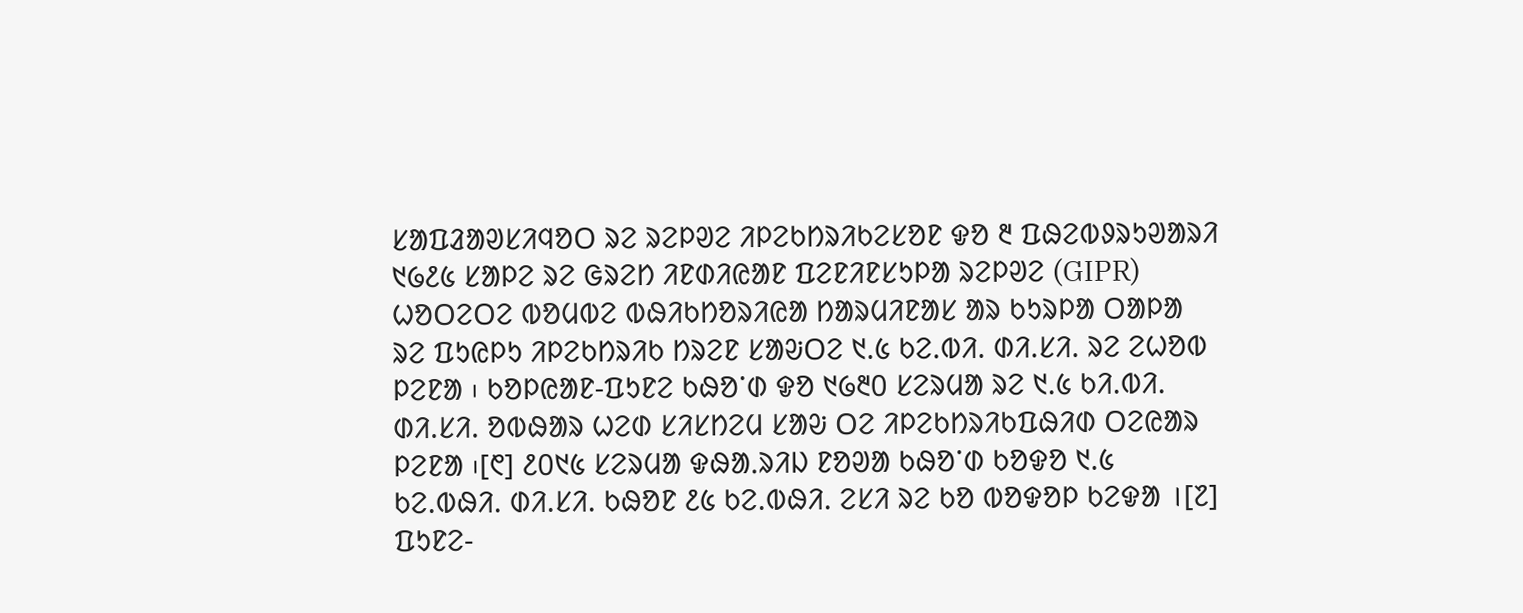ᱥᱟᱯᱲᱟᱣᱥᱤᱧᱚᱛ ᱨᱮ ᱨᱮᱞᱣᱮ ᱤᱞᱮᱠᱴᱨᱤᱠᱮᱥᱚᱱ ᱫᱚ ᱓ ᱯᱷᱮᱵᱽᱨᱩᱣᱟᱨᱤ ᱑᱙᱒᱕ ᱥᱟᱞᱮ ᱨᱮ ᱜᱨᱮᱴ ᱤᱱᱰᱤᱭᱟᱱ ᱯᱮᱱᱤᱱᱥᱩᱞᱟ ᱨᱮᱞᱣᱮ (GIPR) ᱦᱚᱛᱮᱛᱮ ᱵᱚᱢᱵᱮ ᱵᱷᱤᱠᱴᱚᱨᱤᱭᱟ ᱴᱟᱨᱢᱤᱱᱟᱥ ᱟᱨ ᱠᱩᱨᱞᱟ ᱛᱟᱞᱟ ᱨᱮ ᱯᱩᱭᱞᱩ ᱤᱞᱮᱠᱴᱨᱤᱠ ᱴᱨᱮᱱ ᱥᱟᱶᱛᱮ ᱑.᱕ ᱠᱮ.ᱵᱤ. ᱰᱤ.ᱥᱤ. ᱨᱮ ᱮᱦᱚᱵ ᱞᱮᱱᱟ ᱾ ᱠᱚᱞᱭᱟᱱ-ᱯᱩᱱᱮ ᱠᱷᱚᱸᱰ ᱫᱚ ᱑᱙᱓᱐ ᱥᱮᱨᱢᱟ ᱨᱮ ᱑.᱕ ᱠᱤ.ᱵᱤ. ᱰᱤ.ᱥᱤ. ᱚᱵᱷᱟᱨ ᱦᱮᱰ ᱥᱤᱥᱴᱮᱢ ᱥᱟᱶ ᱛᱮ ᱤᱞᱮᱠᱴᱨᱤᱠᱯᱷᱤᱰ ᱛᱮᱭᱟᱨ ᱞᱮᱱᱟ ᱾[᱖] ᱒᱐᱑᱕ ᱥᱮᱨᱢᱟ ᱫᱷᱟᱹᱨᱤᱡ ᱱᱚᱣᱟ ᱠᱷᱚᱸᱰ ᱠᱚᱫᱚ ᱑.᱕ ᱠᱮ.ᱵᱷᱤ. ᱰᱤ.ᱥᱤ. ᱠᱷᱚᱱ ᱒᱕ ᱠᱮ.ᱵᱷᱤ. ᱮᱥᱤ ᱨᱮ ᱠᱚ ᱵᱚᱫᱚᱞ ᱠᱮᱫᱟ ।[᱗]
ᱯᱩᱱᱮ-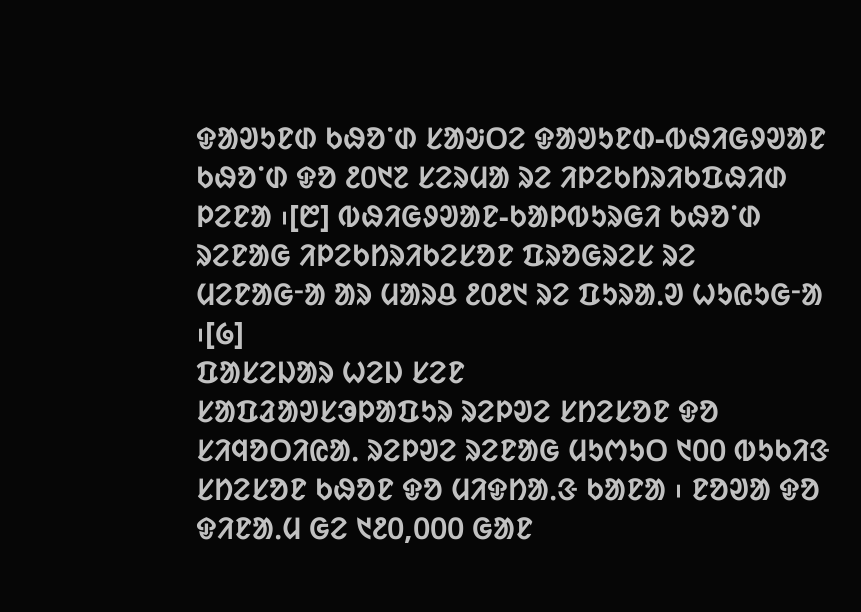ᱫᱟᱣᱩᱱᱰ ᱠᱷᱚᱸᱰ ᱥᱟᱶᱛᱮ ᱫᱟᱣᱩᱱᱰ-ᱵᱷᱤᱜᱽᱣᱟᱱ ᱠᱷᱚᱸᱰ ᱫᱚ ᱒᱐᱑᱗ ᱥᱮᱨᱢᱟ ᱨᱮ ᱤᱞᱮᱠᱴᱨᱤᱠᱯᱷᱤᱰ ᱞᱮᱱᱟ ᱾[᱘] ᱵᱷᱤᱜᱽᱣᱟᱱ-ᱠᱟᱞᱵᱩᱨᱜᱤ ᱠᱷᱚᱸᱰ ᱨᱮᱱᱟᱜ ᱤᱞᱮᱠᱴᱨᱤᱠᱮᱥᱚᱱ ᱯᱨᱚᱜᱨᱮᱥ ᱨᱮ ᱢᱮᱱᱟᱜᱼᱟ ᱟᱨ ᱢᱟᱨᱪ ᱒᱐᱒᱑ ᱨᱮ ᱯᱩᱨᱟᱹᱣ ᱦᱩᱭᱩᱜᱼᱟ ᱾[᱙]
ᱯᱟᱥᱮᱡᱟᱨ ᱦᱮᱡ ᱥᱮᱱ
ᱥᱟᱯᱲᱟᱣᱥᱳᱞᱟᱯᱩᱨ ᱨᱮᱞᱣᱮ ᱥᱴᱮᱥᱚᱱ ᱫᱚ ᱥᱤᱧᱚᱛᱤᱭᱟᱹ ᱨᱮᱞᱣᱮ ᱨᱮᱱᱟᱜ ᱢᱩᱬᱩᱛ ᱑᱐᱐ ᱵᱩᱠᱤᱝ ᱥᱴᱮᱥᱚᱱ ᱠᱷᱚᱱ ᱫᱚ ᱢᱤᱫᱴᱟᱹᱝ ᱠᱟᱱᱟ ᱾ ᱱᱚᱣᱟ ᱫᱚ ᱫᱤᱱᱟᱹᱢ ᱜᱮ ᱑᱒᱐,᱐᱐᱐ ᱜᱟᱱ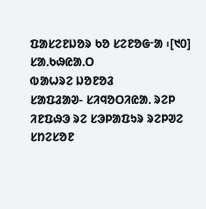ᱯᱟᱥᱮᱱᱡᱚᱨ ᱠᱚ ᱥᱮᱱᱚᱜᱼᱟ ᱾[᱑᱐]
ᱥᱟᱹᱠᱷᱭᱟᱹᱛ
ᱵᱟᱦᱨᱮ ᱡᱚᱱᱚᱲ
ᱥᱟᱯᱲᱟᱣ- ᱥᱤᱧᱚᱛᱤᱭᱟᱹ ᱨᱮᱞ ᱤᱱᱯᱷᱳ ᱨᱮ ᱥᱳᱞᱟᱯᱩᱨ ᱨᱮᱞᱣᱮ ᱥᱴᱮᱥᱚᱱ